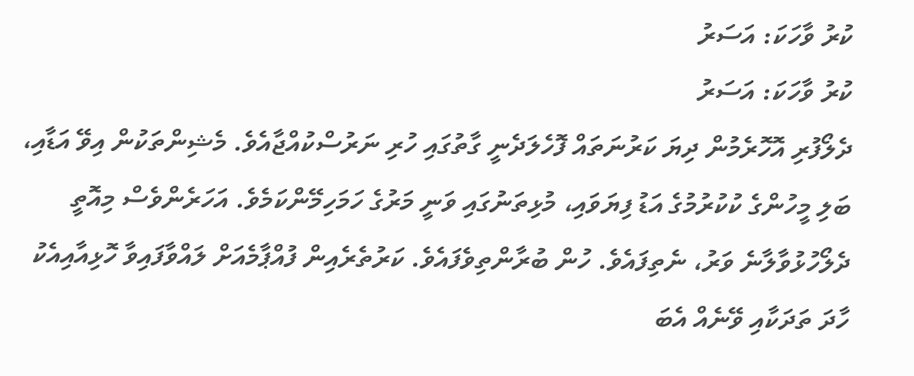ކުރު ވާހަކަ: އަސަރު
ކުރު ވާހަކަ: އަސަރު
ދެލޯފުރި އޮހޮރެމުން ދިޔަ ކަރުނަތައް ފޮހެލަދެނީ ގާތުގައި ހުރި ނަރުސްކުއްޖާއެވެ. މެޝިންތަކުން އިވޭ އަޑާއި، ބަލި މީހުންގެ ކުކުރުމުގެ އަޑު ފިޔަވައި، މުޅިތަނުގައި ވަނީ މަރުގެ ހަމަހިމޭންކަމެވެ. އަހަރެންވެސް މިއޮތީ ދެލޯހުޅުވާލާނެ ވަރު، ނެތިފައެވެ. ހުން ބުރާންތިވެފައެވެ. ކަރުތެރެއިން ފުއްޕާމެއަށް ލައްވާފައިވާ ހޮޅިއާއިއެކު ހާދަ ތަދަކާއި ވޭނެއް އެބަ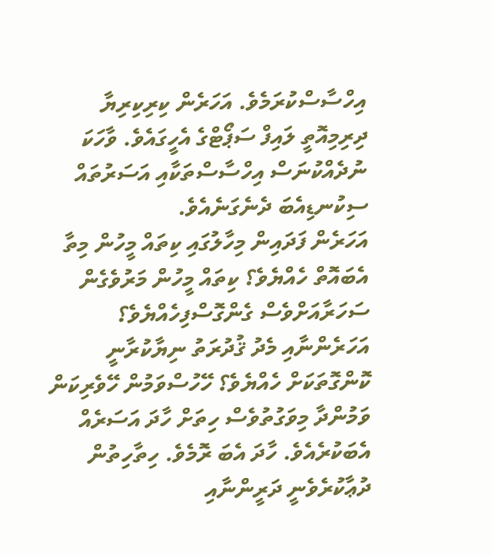އިހްސާސްކުރަމެވެ. އަހަރެން ކިރިކިރިޔާ ދިރިމިއޮތީ ލައިފް ސަޕޯޓްގެ އެހީގައެވެ. ވާހަކަ ނުދެއްކުނަސް އިހްސާސްތަކާއި އަސަރުތައް ސިކުނޑިއެބަ ދެނެގަނެއެވެ.
އަހަރެން ފަދައިން މިހާލުގައި ކިތައް މީހުން މިތާ އެބައޮތް ހެއްޔެވެ؟ ކިތައް މީހުން މަރުވެގެން ސަހަރާއަށްވެސް ގެންގޮސްފިހެއްޔެވެ؟ އަހަރެންނާއި މެދު ޤުދުރަތު ނިޔާކުރާނީ ކޮންގޮތަކަށް ހެއްޔެވެ؟ ހޭހުސްވަމުން ހޭވެރިކަން ވަމުންދާ މިވަގުތުވެސް ހިތަށް ހާދަ އަސަރެއް އެބަކުރެއެވެ. ހާދަ އެބަ ރޮމެވެ. ހިތާހިތުން ދުޢާކުރެވެނީ ދަރީންނާއި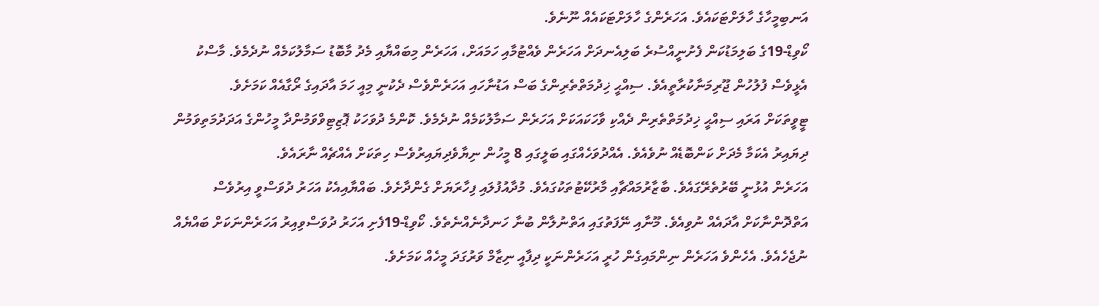އަނބިމީހާގެ ހާލަށްޓަކައެވެ. އަހަރެންގެ ހާލަށްޓަކައެއް ނޫނެވެ.
ކޯވިޑް-19ގެ ބަލިމަޑުކަން ފެށުނީއްސުރެ ބަލިއެނދަށް އަހަރެން ވެއްޓުމާއި ހަމައަށް، އަހަރެން މިބައްޔާއި މެދު މާބޮޑު ސަމާލުކަމެއް ނުދެމެވެ. މާސްކު އެޅީވެސް ފުލުހުން ޖޫރިމަނާކުރާތީއެވެ. ސިއްޙީ ޚިދުމަތްތެރިންގެ ބަސް އަޑުނާހައި އަހަރެންވެސް ދެކުނީ މިއީ ހަމަ އާދައިގެ ރޯގާއެއް ކަމަށެވެ.
ޓީވީތަކަށް އަރައި ސިއްޙީ ޚިދުމަތްތެރިން ދެއްކި ވާހަކައަކަށް އަހަރެން ސަމާލުކަމެއް ނުދެމެވެ. ކޮންމެ ދުވަހަކު ޕޮޒިޓިވްވަމުންދާ މީހުންގެ އަދަދުމަތިވަމުން ދިޔައިރު އެކަމާ މެދަށް ކަންބޮޑެއް ނުވެއެވެ. އެއްދުވަހެއްގައި ބަލީގައި 8 މީހުން ނިޔާވެދިޔައިރުވެސް ހިތަކަށް އެއްޗެއް ނާރައެވެ.
އަހަރެން އުޅުނީ ބޭރުތެރޭގައެވެ. ބާޒާރުމައްޗާއި މާރުކޭޓުތަކުގައެވެ. މުދާއުފުލައި ފިހާރަޔަށް ގެންދާށެވެ. ބައްޔާއިއެކު އަހަރު ދުވަސްވީ އިރުވެސް އަތްދޮންނާކަށް އާދައެއް ނުވިއެވެ. މޫނާއި ނޭފަތުގައި އަތްނުލާން ބުނާ ހަނދާނެއްނެތެވެ. ކޯވިޑް-19ފެށި އަހަރު ދުވަސްވިއިރު އަހަރެންނަކަށް ބައްޔެއް ނުޖެހެއެވެ. އެހެންވެ އަހަރެން ނިންމައިގެން ހުރީ އަހަރެންނަކީ ދިފާއީ ނިޒާމް ވަރުގަދަ މީހެއް ކަމަށެވެ.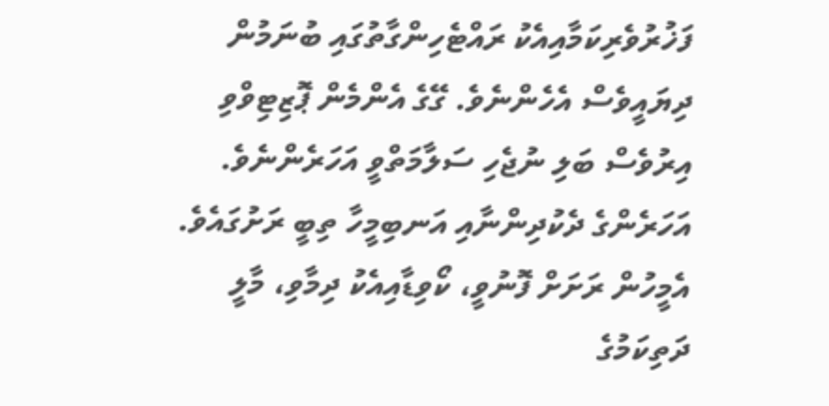ފަޚުރުވެރިކަމާއިއެކު ރައްޓެހިންގާތުގައި ބުނަމުން ދިޔައީވެސް އެހެންނެވެ. ގޭގެ އެންމެން ޕޮޒިޓިވްވި އިރުވެސް ބަލި ނުޖެހި ސަލާމަތްވީ އަހަރެންނެވެ. އަހަރެންގެ ދެކުދިންނާއި އަނބިމީހާ ތިބީ ރަށުގައެވެ. އެމީހުން ރަށަށް ފޮނުވީ، ކޯވިޑާއިއެކު ދިމާވި، މާލީ ދަތިކަމުގެ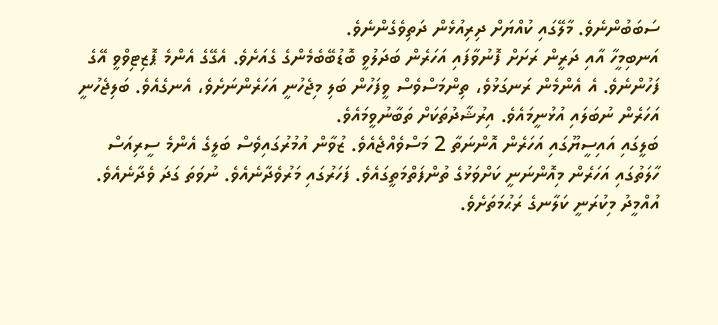ސަބަބުންނެވެ. މާލޭގައި ކުއްޔަށް ދިރިއުޅެން ދަތިވެގެންނެވެ.
އަނބިމީހާ އާއި ދަރީން ރަށަށް ފޮނުވާފައި އަހަރެން ބަދަލުވީ ބޮޑުބޭބެމެންގެ ގެއަށެވެ. އެގޭގެ އެންމެ ޕޮޒިޓިވްވީ އޭގެ ފަހުންނެވެ. އެ އެންމެން ރަނގަޅުވެ، ތިންމަސްވެސް ވީފަހުން ބަލި މިޖެހުނީ އަހަރެންނަށެވެ، އެނގެއެވެ. ބަލިޖެހުނީ އަހަރެން ނުބަލައި އުޅުނީމައެވެ. އިރުޝާދުތަކަށް ތަބާނުވީމައެވެ.
ބަލީގައި އައިސީޔޫގައި އަހަރެން އޮންނަތާ 2 މަސްވެއްޖެއެވެ. ޒުވާން އުމުރުގައިވެސް ބަލީގެ އެންމެ ސީރިއަސް ހާލަތުގައި އަހަރެން މިއޮންނަނީ ކަށްވަޅުގެ ތުންފަތްމަތީގައެވެ. ފަހަރުގައި މަރުވެދާނެއެވެ. ނުވަތަ ގަދަ ވެދާނެއެވެ. އުއްމީދު މިކުރަނީ ކަލާނގެ ރަޙުމަތަށެވެ.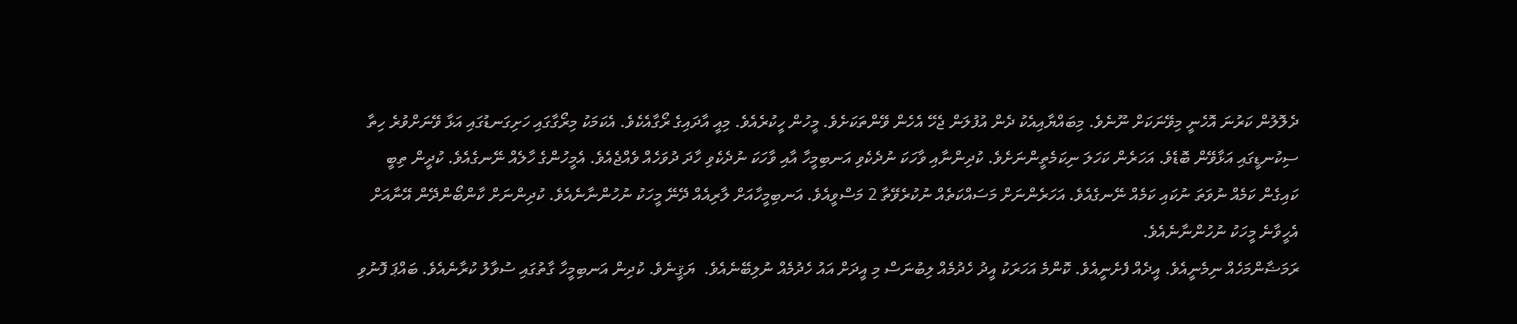ދެލޮލުން ކަރުނަ އޮހެނީ މިވޭނަކަށް ނޫނެވެ. މިބައްޔާއިއެކު ދެން އުފުލަން ޖެހޭ އެހެން ވޭންތަކަށެވެ. މީހުން ހީކުރެއެވެ. މިއީ އާދައިގެ ރޯގާއެކެވެ. އެކަމަކު މިރޯގާގައި ހަށިގަނޑުގައި އަޅާ ވޭނަށްވުރެ ހިތާ ސިކުނޑީގައި އަޅާވޭން ބޮޑެވެ. އަހަރެން ކަހަލަ ނިކަމެތީންނަށެވެ. ކުދިންނާއި ވާހަކަ ނުދެކެވި އަނބިމީހާ އާއި ވާހަކަ ނުދެކެވި ހާދަ ދުވަހެއް ވެއްޖެއެވެ. އެމީހުންގެ ހާލެއް ނޭނގެއެވެ. ކުދީން ތިބީ ކައިގެން ކަމެއް ނުވަތަ ނުކައި ކަމެއް ނޭނގެއެވެ. އަހަރެންނަށް މަސައްކަތެއް ނުކުރެވޭތާ 2 މަސްވީއެވެ. އަނބިމީހާއަށް ލާރިއެއް ދޭނޭ މީހަކު ނުހުންނާނެއެވެ. ކުދިންނަށް ކާންބޯންދޭން އޭނާއަށް އެހީވާނެ މީހަކު ނުހުންނާނެއެވެ.
ރަމަޟާންމަހެއް ނިމެނީއެވެ. އީދެއް ފެށެނީއެވެ. ކޮންމެ އަހަރަކު އީދު ހެދުމެއް ލިބުނަސް މި އީދަށް އައު ހެދުމެއް ނުލިބޭނެއެވެ.  ޔަޤީނެވެ. ކުދިން އަނބިމީހާ ގާތުގައި ސުވާލު ކުރާނެއެވެ. ބައްޕަ ފޮނުވި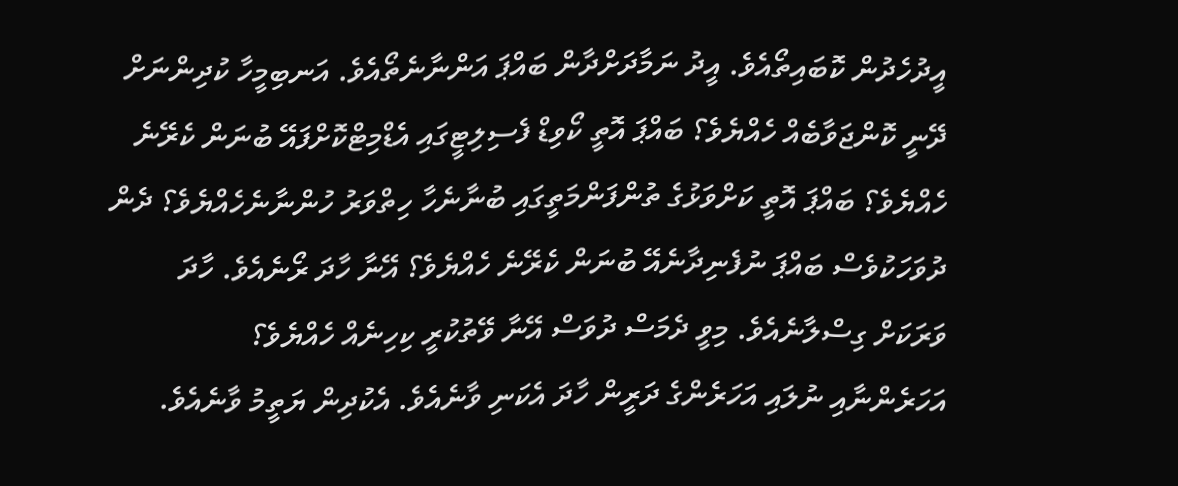އީދުހެދުން ކޮބައިތޯއެވެ. އީދު ނަމާދަށްދާން ބައްޕަ އަންނާނެތޯއެވެ. އަނބިމީހާ ކުދިންނަށް ދޭނީ ކޮންޖަވާބެއް ހެއްޔެވެ؟ ބައްޕަ އޮތީ ކޯވިޑް ފެސިލިޓީގައި އެޑްމިޓްކޮށްފައޭ ބުނަން ކެރޭނެ ހެއްޔެވެ؟ ބައްޕަ އޮތީ ކަށްވަޅުގެ ތުންފަންމަތީގައި ބުނާނެހާ ހިތްވަރު ހުންނާނެހެއްޔެވެ؟ ދެން ދުވަހަކުވެސް ބައްޕަ ނުފެނިދާނެއޭ ބުނަން ކެރޭނެ ހެއްޔެވެ؟ އޭނާ ހާދަ ރޯނެއެވެ. ހާދަ ވަރަކަށް ގިސްލާނެއެވެ. މިވީ ދެމަސް ދުވަސް އޭނާ ވޭތުކުރީ ކިހިނެއް ހެއްޔެވެ؟
އަހަރެންނާއި ނުލައި އަހަރެންގެ ދަރީން ހާދަ އެކަނި ވާނެއެވެ. އެކުދިން ޔަތީމު ވާނެއެވެ.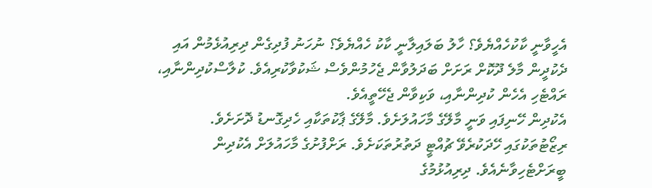އެހީވާނީ ކާކުހެއްޔެވެ؟ ހާލު ބަލައިލާނީ ކާކު ހެއްޔެވެ؟ ނުހަނު ފުދިގެން ދިރިއުޅެމުން އައި ދެކުދީން މާލެ ދޫކޮށް ރަށަށް ބަދަލުވާން ޖެހުމުންވެސް ޝަކުވާކުރިއެވެ. ކުލާސްކުދިންނާއި، ރައްޓެހި އެހެން ކުދިންނާއި، ވަކިވާން ޖެހޭތީއެވެ.
އެކުދިން ހޭނިފައި ވަނީ މާލޭގެ މާހައުލަށެވެ. މާލޭގެ ޕާކުތަކާއި ހެދިގޮނޑު ދޮށަށެވެ. ރިޒޯޓުތަކުގައި ހޭދަކުރެވޭ ޗުއްޓީ ދަތުރުތަކަށެވެ. ރަށްފުށުގެ މާހައުލަށް އެކުދިން ބީރަށްޓެހިވާނެއެވެ. ދިރިއުޅުމުގެ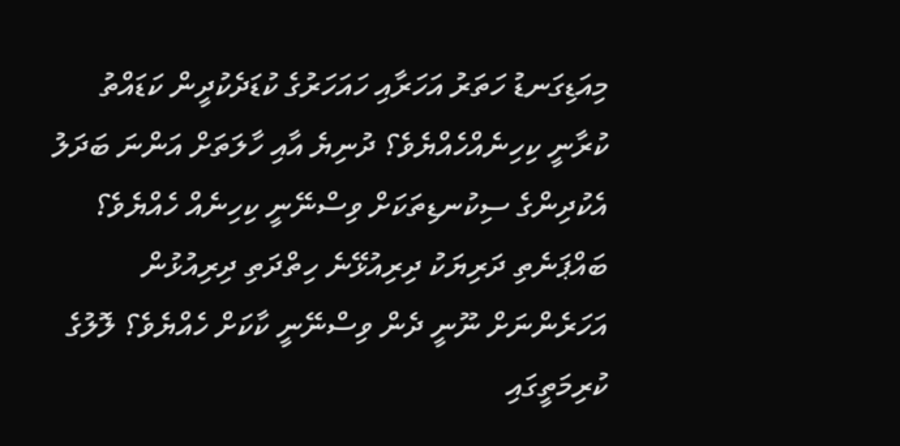މިއަޑިގަނޑު ހަތަރު އަހަރާއި ހައަހަރުގެ ކުޑަދެކުދީން ކަޑައްތު ކުރާނީ ކިހިނެއްހެއްޔެވެ؟ ދުނިޔެ އާއި ހާލަތަށް އަންނަ ބަދަލު އެކުދިންގެ ސިކުނޑިތަކަށް ވިސްނޭނީ ކިހިނެއް ހެއްޔެވެ؟
ބައްޕަނެތި ދަރިޔަކު ދިރިއުޅޭނެ ހިތްދަތި ދިރިއުޅުން އަހަރެންނަށް ނޫނީ ދެން ވިސްނޭނީ ކާކަށް ހެއްޔެވެ؟ ލޮލުގެ ކުރިމަތީގައި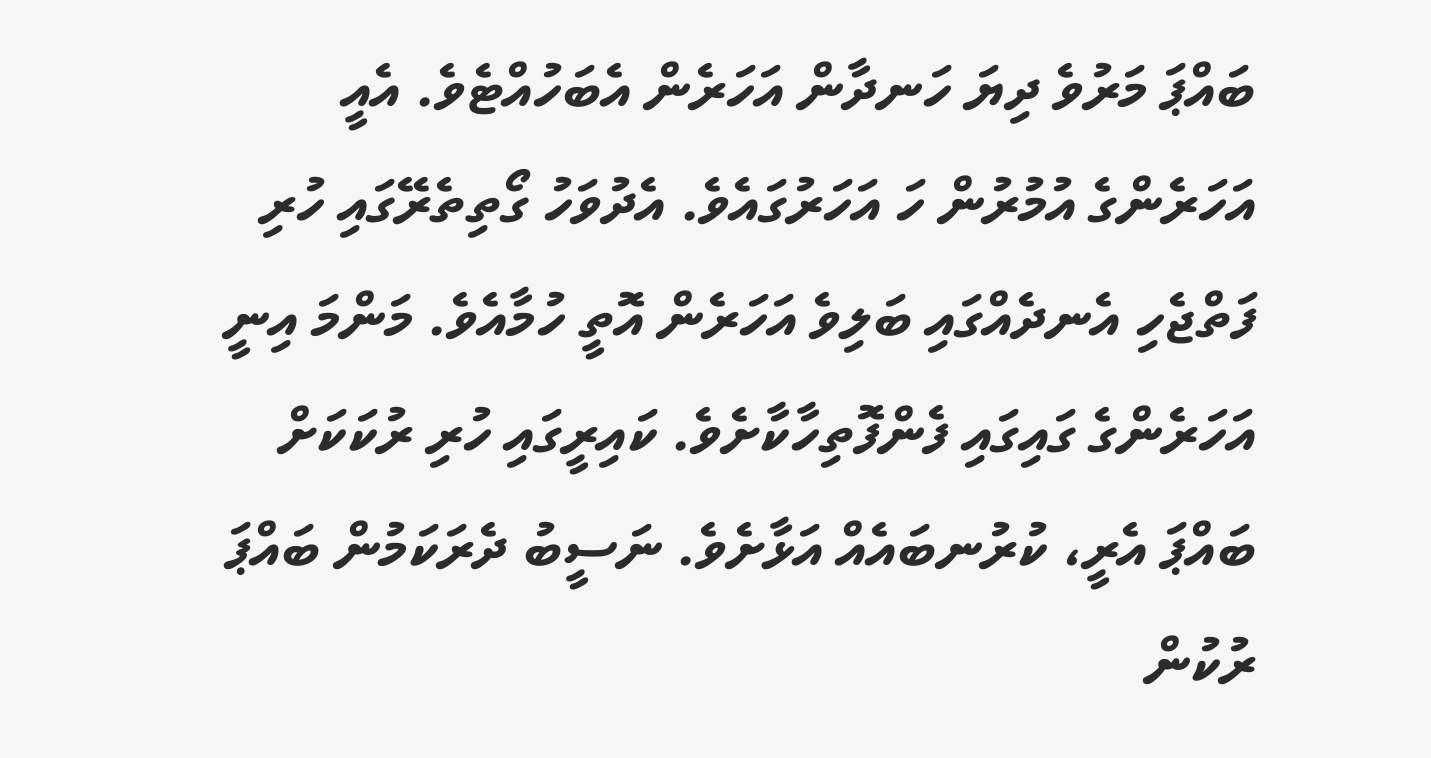ބައްޕަ މަރުވެ ދިޔަ ހަނދާން އަހަރެން އެބަހުއްޓެވެ. އެއީ އަހަރެންގެ އުމުރުން ހަ އަހަރުގައެވެ. އެދުވަހު ގޯތިތެރޭގައި ހުރި ފަތްޖެހި އެނދެއްގައި ބަލިވެ އަހަރެން އޮތީ ހުމާއެވެ. މަންމަ އިނީ އަހަރެންގެ ގައިގައި ފެންފޮތިހާކާށެވެ. ކައިރީގައި ހުރި ރުކަކަށް ބައްޕަ އެރީ، ކުރުނބައެއް އަޅާށެވެ. ނަސީބު ދެރަކަމުން ބައްޕަ ރުކުން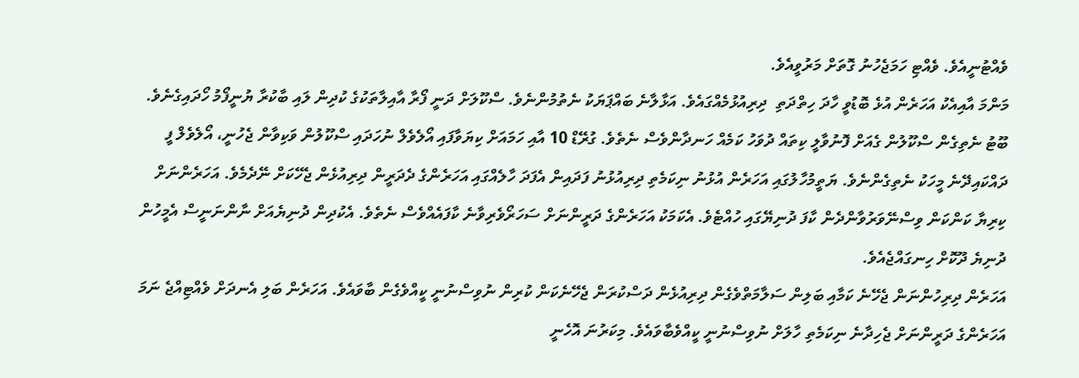ވެއްޓުނީއެވެ. ވެއްޓި ހަމަޖެހުނު ގޮތަށް މަރުވީއެވެ.
މަންމަ އާއިއެކު އަހަރެން އުޅެ ބޮޑުވީ ހާދަ ހިތްދަތި  ދިރިއުޅުމެއްގައެވެ. އަޅާލާނެ ބައްޕަޔަކު ނެތުމުންނެވެ. ސްކޫލަށް ދަނީ ފޯރާ އާއިލާތަކުގެ ކުދިން ލައި ބާކުރާ ޔުނީފޯމު ހޯދައިގެނެވެ. ބޫޓު ނެތިގެން ސްކޫލުން ގެއަށް ފޮނުވާލީ ކިތައް ދުވަހު ކަމެއް ހަނދާންވެސް ނެތެވެ. ގުރޭޑް 10 އާއި ހަމައަށް ކިޔަވާފައި އޯލެވެލް ނުހަދައި ސްކޫލުން ވަކިވާން ޖެހުނީ، އޯލެވެލް ފީ ދައްކައިދޭނެ މީހަކު ނެތިގެންނެވެ. ޔަތީމުހާލުގައި އަހަރެން އުޅުނު ނިކަމެތި ދިރިއުޅުނު ފަދައިން އެފަދަ ހާލެއްގައި އަހަރެންގެ ދެދަރީން ދިރިއުޅެން ޖެހޭކަށް ނޭދެމެވެ. އަހަރެންނަށް ކިރިޔާ ކަންކަން ވިސްނޭވަރުވާންދެން ކާފަ ދުނިޔޭގައި ހުއްޓެވެ. އެކަމަކު އަހަރެންގެ ދަރީންނަށް ސަހަރޯވެރިވާނެ ކާފައެއްވެސް ނެތެވެ. އެކުދިން ދުނިޔެއަށް ނާންނަނީސް އެމީހުން ދުނިޔެ ދޫކޮށް ހިނގައްޖެއެވެ.
އަހަރެން ދިރިހުންނަން ޖެހޭނެ ކަމާއި ބަލިން ސަލާމަތްވެގެން ދިރިއުޅެން ދަސްކުރަން ޖެހޭނެކަން ކުރިން ނުވިސްނުނީ ކީއްވެގެން ބާވައެވެ. އަހަރެން ބަލި އެނދަށް ވެއްޓިއްޖެ ނަމަ އަހަރެންގެ ދަރީންނަށް ޖެހިދާނެ ނިކަމެތި ހާލަށް ނުވިސްނުނީ ކީއްވެބާވައެވެ. މިކަރުނަ އޮހެނީ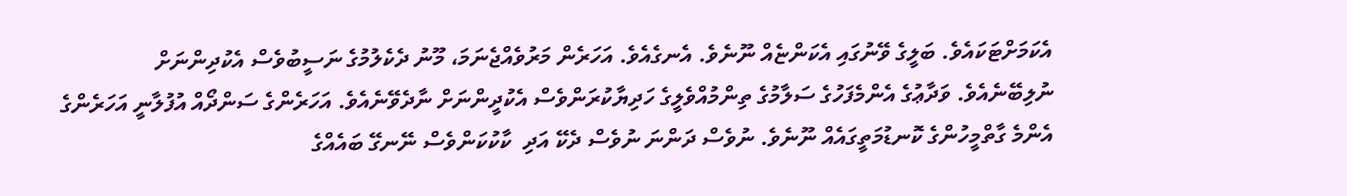އެކަމަށްޓަކައެވެ. ބަލީގެ ވޭނުގައި އެކަންޏެއް ނޫނެވެ. އެނގެއެވެ. އަހަރެން މަރުވެއްޖެނަމަ، މޫނު ދެކެލުމުގެ ނަސީބުވެސް އެކުދިންނަށް ނުލިބޭނެއެވެ. ވަދާޢުގެ އެންމެފަހުގެ ސަލާމުގެ ތިންމުއްވެލީގެ ހަދިޔާކުރަންވެސް އެކުދީންނަށް ނާދެވޭނެއެވެ. އަހަރެންގެ ސަންދޯއް އުފުލާނީ އަހަރެންގެ އެންމެ ގާތްމީހުންގެ ކޮނޑުމަތީގައެއް ނޫނެވެ. ނުވެސް ދަންނަ ނުވެސް ދެކޭ އަދި  ކާކުކަންވެސް ނޭނގޭ ބައެއްގެ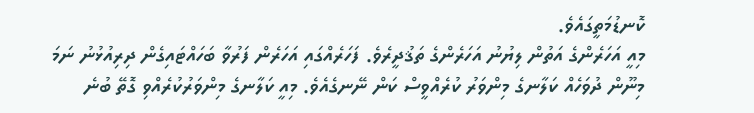ކޮނޑުމަތީގައެވެ.
މިއީ އަހަރެންގެ އަތުން ލިޔުނު އަހަރެންގެ ތަޤުދީރެވެ. ފަހަރެއްގައި އަހަރެން ފަރުވާ ބަހައްޓައިގެން ދިރިއުޅުނު ނަމަ މިނޫން ދުވަހެއް ކަލާނގެ މިންވަރު ކުރެއްވީސް ކަން ނޭނގެއެވެ. މިއީ ކަލާނގެ މިންވަރުކުރެއްވި ގޮތޭ ބުނެ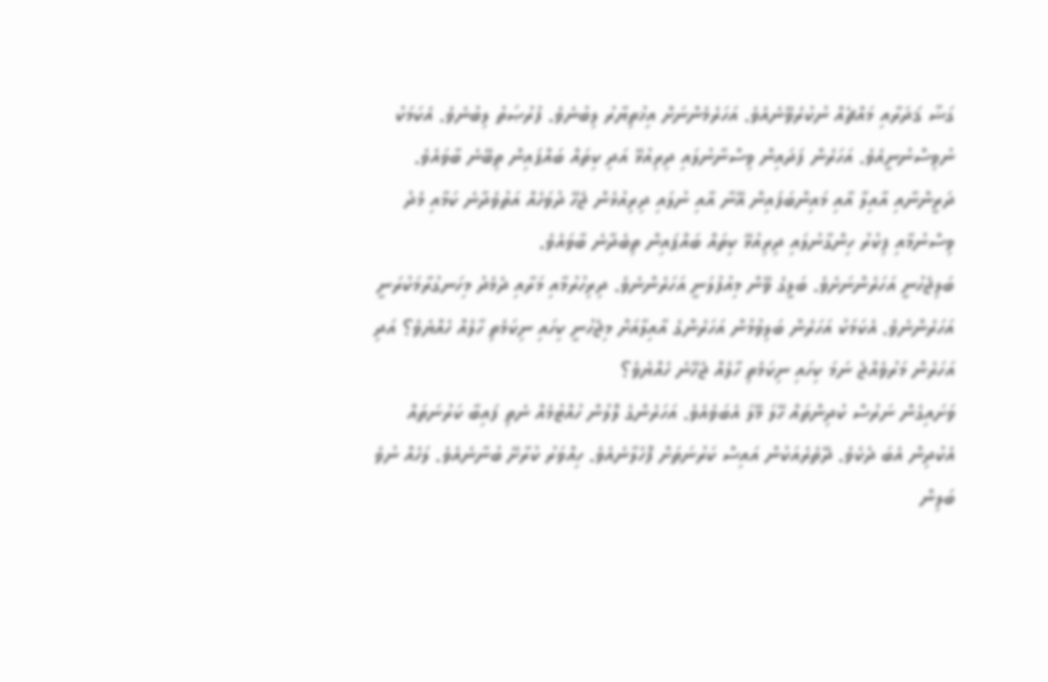ގަޟާ ޤަދަރާއި މައްޗެއް ނުކުރެވޭނެއެވެ. އަހަރެމެންނަށް އިޚުތިޔާރު ލިބުނެވެ. ފުރުޞަތު ލިބުނެވެ. އެކަމަކު ނުވިސްނުނީއެވެ. އަހަރެން ފަދައިން ވިސްނާނުލައި ދިރިއުޅޭ އަދި ކިތައް ބައްޕައިން ތިބޭނެ ބާވައެވެ. ދަރީންނާއި އާއިލާ އާއި މައިންބަފައިން އޭނާ އާއި ނުލައި ދިރިއުޅެން ޖެހޭ ދުވަހެއް އަތުވެދާނެ ކަމާއި މެދު ވިސްނުމާއި ފިކުރު ހިންގާނުލައި ދިރިއުޅޭ ކިތައް ބައްޕައިން ތިބެދާނެ ބާވައެވެ.
ބަލިޖެހުނީ އަހަރެންނަށެވެ. ބަލީގެ ވޭން މިއުފުލަނީ އަހަރެންނެވެ. ދިރިހުރުމާއި މަރާއި ދެމެދު މިހަނގުރާމަކުރަނީ އަހަރެންނެވެ. އެކަމަކު އަހަރެން ބަލިވުމުން އަހަރެންގެ އާއިލާއަށް މިޖެހުނީ ކިހައި ނިކަމެތި ހާލެއް ހެއްޔެވެ؟ އަދި އަހަރެން މަރުވެއްޖެ ނަމަ ކިހައި ނިކަމެތި ހާލެއް ޖެހޭނެ ހެއްޔެވެ؟
ވަށައިގެން ނަރުސް ކުދިންތައް ހޭލަ މޭލަ އެބަވެއެވެ. އަހަރެންގެ ލޮލުން ހުއްޓުމެއް ނެތި ފައިބާ ކަރުނަތައް އެކުދިން އެބަ ދެކެވެ. ދޭތެރެއަކުން އައިސް ކަރުނަތަށް ފޮހެލާނެއެވެ. ހިއްވަރު ކުރާށޭ ބުނާނެއެވެ. ލަހެއް ނުވެ ބަލިން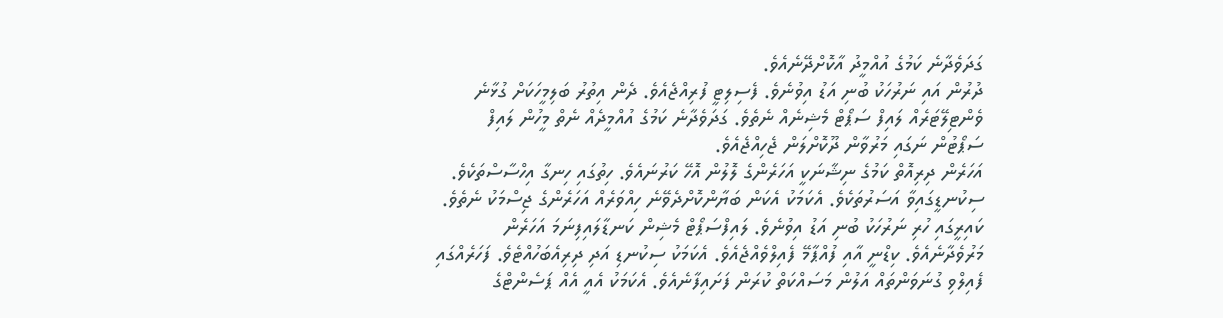ގަދަވެދާނެ ކަމުގެ އުއްމީދު އާކޮށްދޭނެއެވެ.
ދުރުން އައި ނަރުހަކު ބުނި އަޑު އިވުނެވެ. ފެސިލިޓީ ފުރިއްޖެއެވެ. ދެން އިތުރު ބަލިމީހަކަށް ގުޅާނެ ވެންޓިލޭޓަރެއް ލައިފް ސަޕޯޓް މެޝިނެއް ނެތެވެ. ގަދަވެދާނެ ކަމުގެ އުއްމީދެއް ނެތް މީހުން ލައިފް ސަޕޯޓުން ނަގައި މަރުވާން ދޫކޮށްލަން ޖެހިއްޖެއެވެ.
އަހަރެން ދިރިއޮތް ކަމުގެ ނިޝާނަކީ އަހަރެންގެ ލޮލުން އޮހޭ ކަރުނައެވެ. ހިތުގައި ހިނގާ އިހްސާސްތަކެވެ. ސިކުނޑީގައިވާ އަސަރުތަކެވެ. އެކަމަކު އެކަން ބަޔާންކޮށްދެވޭނެ ހިއްވަރެއް އަހަރެންގެ ޖިސްމަކު ނެތެވެ.
ކައިރީގައި ހުރި ނަރުހަކު ބުނި އަޑު އިވުނެވެ. ލައިފްސަޕޯޓް މެޝިން ކަނޑާލައިފިނަމަ އަހަރެން މަރުވެދާނެއެވެ. ކިޑްނީ އާއި ފުއްޕާމޭ ފެއިލްވެއްޖެއެވެ. އެކަމަކު ސިކުނޑި އަދި ދިރިއެބަހުއްޓެވެ. ފަހަރެއްގައި ފެއިލްވި ގުނަވަންތައް އަލުން މަސައްކަތް ކުރަން ފަށައިފާނެއެވެ. އެކަމަކު އެއީ އެއް ޕަސެންޓްގެ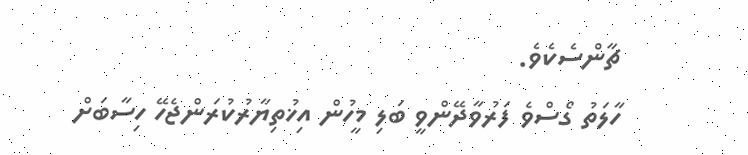ޗާންސެކެވެ.
ހާލަތު ގޯސްވެ ފަރުވާދޭންވީ ބަލި މީހުން އިޚުތިޔާރުކުރަންޖެހޭ ހިސާބަށް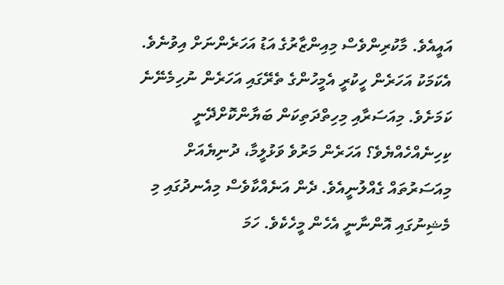އައީއެވެ. މާކުރިންވެސް މިއިންޒާރުގެ އަޑު އަހަރެންނަށް އިވުނެވެ. އެކަމަކު އަހަރެން ހީކުރީ އެމީހުންގެ ތެރޭގައި އަހަރެން ނުހިމެނޭނެ ކަމަށެވެ. މިއަސަރާއި މިހިތްދަތިކަން ބަޔާންކޮށްދޭނީ ކިހިނެއްހެއްޔެވެ؟ އަހަރެން މަރުވެ ވަޅުލީމާ، ދުނިޔެއަށް މިއަސަރުތައް ގެއްލުނީއެވެ. ދެން އަނެއްކާވެސް މިއެނދުގައި މި މެޝިނުގައި އޮންނާނީ އެހެން މީހެކެވެ. ހަމަ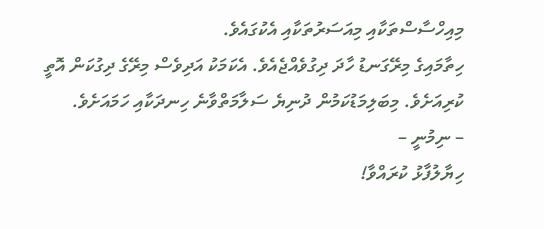މިއިހްސާސްތަކާއި މިއަސަރުތަކާއި އެކުގައެވެ.
ހިތާމައިގެ މިރޭގަނޑު ހާދަ ދިގުވެއްޖެއެވެ. އެކަމަކު އަދިވެސް މިރޭގެ ދިގުކަން އޮތީ ކުރިއަށެވެ. މިބަލިމަޑުކަމުން ދުނިޔެ ސަލާމަތްވާނެ ހިނދަކާއި ހަމައަށެވެ.
– ނިމުނީ –
ހިޔާލުފާޅު ކުރައްވާ!